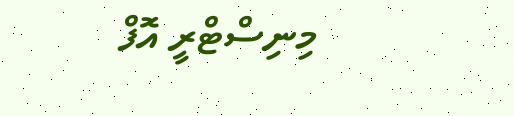މިނިސްޓްރީ އޮފް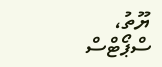ޔޫތު، ސްޕޯޓްސް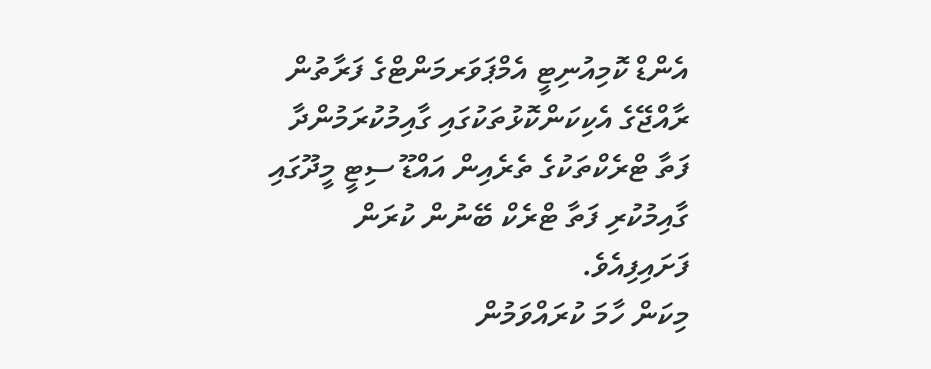އެންޑް ކޮމިއުނިޓީ އެމްޕަވަރމަންޓްގެ ފަރާތުން ރާއްޖޭގެ އެކިކަންކޮޅުތަކުގައި ގާއިމުކުރަމުންދާ ފަތާ ޓްރެކްތަކުގެ ތެރެއިން އައްޑޫ ސިޓީ މީދޫގައި ގާއިމުކުރި ފަތާ ޓްރެކް ބޭނުން ކުރަން ފަށައިފިއެވެ.
މިކަން ހާމަ ކުރައްވަމުން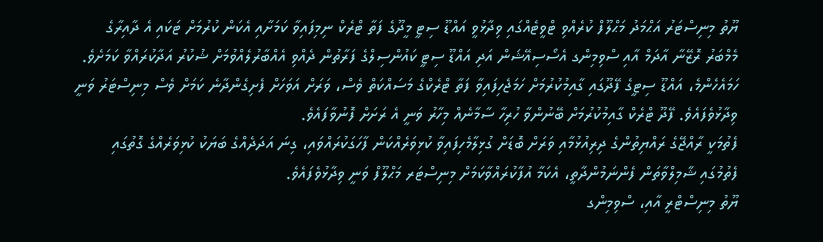ޔޫތު މިނިސްޓަރު އަޙްމަދު މަޙްލޫފް ކުރެއްވި ޓްވީޓެއްގައި ވިދާޅުވީ އައްޑޫ ސިޓީ މީދޫގެ ފަތާ ޓްރެކް ނިމިފައިވާ ކަމަށާއި އެކަން ކުރުމަށް ޓަކައި އެ ދާއިރާގެ މެމްބަރު ރޮޒޭނާ އާދަމް އާއި ސްވިމިންގ އެސޯސިއޭޝަން އަދި އައްޑޫ ސިޓީ ކައުންސިލްގެ ފަރާތުން ދެއްވި އެއްބާރުލެއްވުމަށް ޝުކުރު އަދާކުރައްވާ ކަމަށެވެ.
ހަމައެހެންމެ، އައްޑޫ ސިޓީގެ ފޭދޫގައި ގާއިމުކުރުމަށް ހަމަޖެހިފައިވާ ފަތާ ޓްރެކްގެ މަސައްކަތް ވެސް، ވަރަށް އަވަހަށް ފެށިގެންދާނެ ކަމަށް ވެސް މިނިސްޓަރު ވަނީ ވިދާޅުވެފައެވެ. ފޭދޫ ޓްރެކް ގާއިމުކުރުމަށް ބޭނުންވާ ހުރިހާ ސާމާނެއް މިހާރު ވަނީ އެ ރަށަށް ފޮނުވާފައެވެ.
ފެތުމަކީ ރާއްޖޭގެ ރައްޔިތުންގެ ދިރިއުޅުމާއި ވަރަށް ބޮޑަށް ގުޅިލާމެހިފައިވާ ކުޅިވަރެއްކަން ފާހަގަކުރައްވައި، ގިނަ އަދަދެއްގެ ބަޔަކު ކުޅިވަރެއްގެ ގޮތުގައި ފެތުމުގައި ޝާމިލްވާތަން ފެންނަމުންދާތީ، އެކަމާ އުފާކުރައްވާކަމަށް މިނިސްޓަރ މަޙްލޫފް ވަނީ ވިދާޅުވެފައެވެ.
ޔޫތު މިނިސްޓްރީ އާއި، ސްވިމިންގ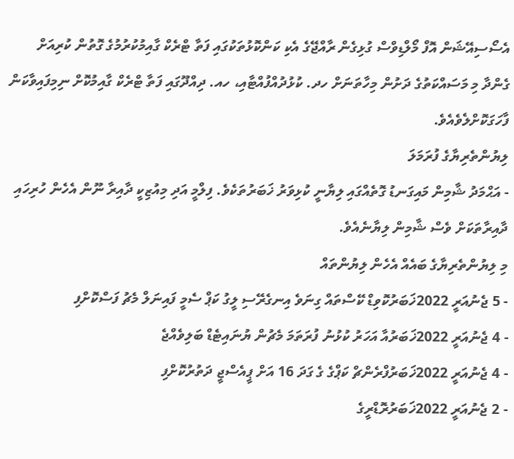އެސޯސިއޭޝަން އޮފް މޯލްޑިވްސް ގުޅިގެން ރާއްޖޭގެ އެކި ކަންކޮޅުތަކުގައި ފަތާ ޓްރެކް ގާއިމުކުރުމުގެ ގޮތުން ކުރިއަށް ގެންދާ މި މަސައްކަތުގެ ދަށުން މިހާތަނަށް ހދ. ކުޅުދުއްފުއްޓާއި، ހއ. ދިއްދޫގައި ފަތާ ޓްރެކް ގާއިމުކޮށް ނިމިފައިވާކަން ފާހަގަކޮށްލެވެއެވެ.
ލިޔުންތެރިޔާގެ ފުރަމަލަ
- އަޙްމަދު ޝާމިން މައިގަނޑު ގޮތެއްގައި ލިޔާނީ ކުޅިވަރު ޚަބަރުތަކެވެ. ފިލްމީ އަދި މިއުޒިކީ ދާއިރާ ނޫން އެހެން ހުރިހައި ދާއިރާތަކަށް ވެސް ޝާމިން ލިޔާނެއެވެ.
މި ލިޔުންތެރިޔާގެ ބައެއް އެހެން ލިޔުންތައް
- 5 ޖެނުއަރީ 2022ޚަބަރުކޮވިޑް ކޭސްތައް ގިނަވެ އިނގެރޭސި ލީގު ކަޕް ސެމީ ފައިނަލް މެޗު ފަސްކޮށްފި
- 4 ޖެނުއަރީ 2022ޚަބަރުއާ އަހަރު ކުޅުނު ފުރަތަމަ މެޗުން ޔުނައިޓެޑް ބަލިވެއްޖެ
- 4 ޖެނުއަރީ 2022ޚަބަރުފްރެންޗް ކަޕްގެ ގެ ގަދަ 16 އަށް ޕީއެސްޖީ ދަތުރުކޮށްފި
- 2 ޖެނުއަރީ 2022ޚަބަރުރޮޑްރީގެ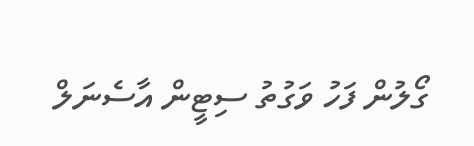ގޯލުން ފަހު ވަގުތު ސިޓީން އާސެނަލް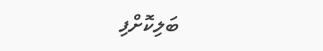ބަލިކޮށްފި